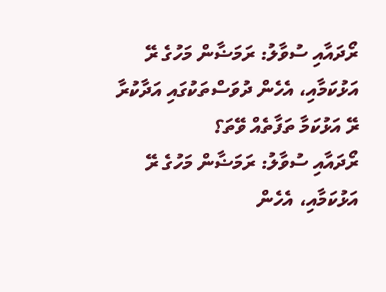ރޯދައާއި ސުވާލު: ރަމަޟާން މަހުގެ ރޭ އަޅުކަމާއި، އެހެން ދުވަސްތަކުގައި އަދާކުރާ ރޭ އަޅުކަމާ ތަފާތެއް ވޭތަ؟
ރޯދައާއި ސުވާލު: ރަމަޟާން މަހުގެ ރޭ އަޅުކަމާއި، އެހެން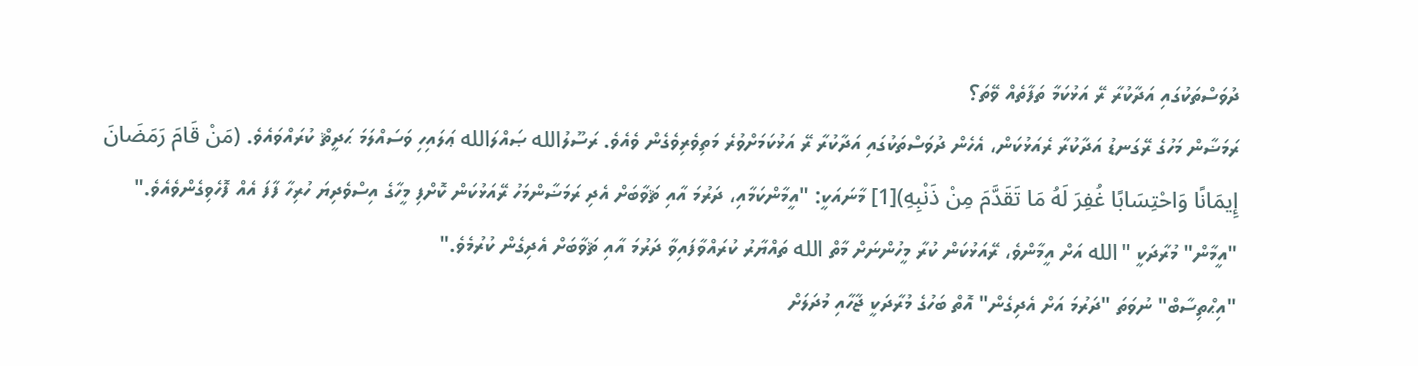ދުވަސްތަކުގައި އަދާކުރާ ރޭ އަޅުކަމާ ތަފާތެއް ވޭތަ؟
ރަމަޟާން މަހުގެ ރޭގަނޑު އަދާކުރާ ރެއަޅުކަން، އެހެން ދުވަސްތަކުގައި އަދާކުރާ ރޭ އަޅުކަމަށްވުރެ މަތިވެރިވެގެން ވެއެވެ. ރަސޫލުالله ޞައްލަالله ޢަލައިހި ވަސައްލަމަ ޙަދީޘް ކުރައްވައެވެ. (مَنْ قَامَ رَمَضَانَ إِيمَانًا وَاحْتِسَابًا غُفِرَ لَهُ مَا تَقَدَّمَ مِنْ ذَنْبِهِ)[1] މާނައަކީ: "އީމާންކަމާއި، ދަރުމަ އާއި ޘަވާބަށް އެދި ރަމަޟާންމަހު ރޭއަޅުކަން ކޮށްފި މީހާގެ އިސްވެދިޔަ ހުރިހާ ފާފަ އެއް ފޮހެވިގެންވެއެވެ."
"އީމާން" މުރާދަކީ "الله އަށް އީމާންވެ، ރޭއަޅުކަން ކުރާ މީހުންނަށް މާތް الله ތައްޔާރު ކުރައްވާފައިވާ ދަރުމަ އާއި ޘަވާބަށް އެދިގެން ކުރުމެވެ."
"އިޙްތިސާބް" ނުވަތަ "ދަރުމަ އަށް އެދިގެން" އޮތް ބަހުގެ މުރާދަކީ ޖާހާއި މުދަލަށް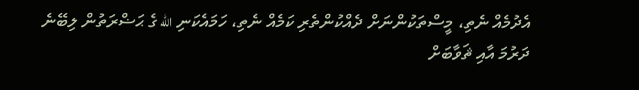އެދުމެއް ނެތި، މީސްތަކުންނަށް ދެއްކުންތެރި ކަމެއް ނެތި، ހަމައެކަނި الله ގެ ޙަޟްރަތުން ލިބޭނެ ދަރުމަ އާއި ޘަވާބަށް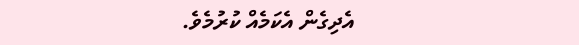އެދިގެން އެކަމެއް ކުރުމެވެ.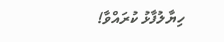ހިޔާލުފާޅު ކުރައްވާ!